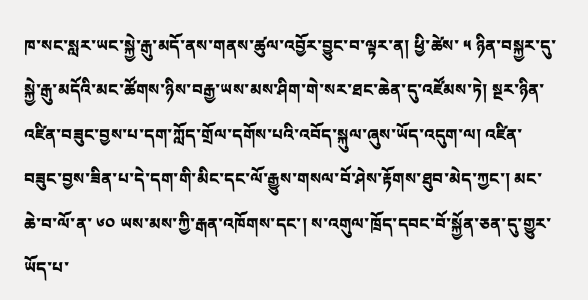ཁ་སང་སླར་ཡང་སྐྱེ་རྒུ་མདོ་ནས་གནས་ཚུལ་འབྱོར་བྱུང་བ་ལྟར་ན། ཕྱི་ཚེས་ ༥ ཉིན་བསྐྱར་དུ་སྐྱེ་རྒུ་མདོའི་མང་ཚོགས་ཉིས་བརྒྱ་ཡས་མས་ཤིག་གེ་སར་ཐང་ཆེན་དུ་འཛོམས་ཏེ། སྔར་ཉིན་འཛིན་བཟུང་བྱས་པ་དག་ཀློད་གྲོལ་དགོས་པའི་འབོད་སྐུལ་ཞུས་ཡོད་འདུག་ལ། འཛིན་བཟུང་བྱས་ཟིན་པ་དེ་དག་གི་མིང་དང་ལོ་རྒྱུས་གསལ་བོ་ཤེས་རྟོགས་ཐུབ་མེད་ཀྱང་། མང་ཆེ་བ་ལོ་ན་ ༦༠ ཡས་མས་ཀྱི་རྒན་འཁོགས་དང་། ས་འགུལ་ཁྲོད་དབང་བོ་སྐྱོན་ཅན་དུ་གྱུར་ཡོད་པ་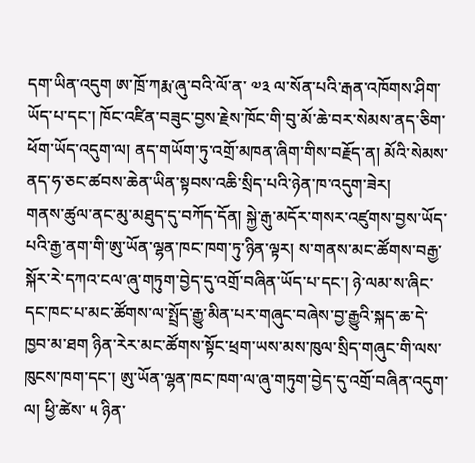དག་ཡིན་འདུག ཨ་ཁྲོ་ཀརྨ་ཞུ་བའི་ལོ་ན་ ༧༣ ལ་སོན་པའི་རྒན་འཁོགས་ཤིག་ཡོད་པ་དང་། ཁོང་འཛིན་བཟུང་བྱས་རྗེས་ཁོང་གི་བུ་མོ་ཆེ་བར་སེམས་ནད་ཅིག་ཕོག་ཡོད་འདུག་ལ། ནད་གཡོག་ཏུ་འགྲོ་མཁན་ཞིག་གིས་བརྗོད་ན། མོའི་སེམས་ནད་ཧ་ཅང་ཚབས་ཆེན་ཡིན་སྟབས་འཆི་སྲིད་པའི་ཉེན་ཁ་འདུག་ཟེར།
གནས་ཚུལ་ནང་མུ་མཐུད་དུ་བཀོད་དོན། སྐྱེ་རྒུ་མདོར་གསར་འཛུགས་བྱས་ཡོད་པའི་རྒྱ་ནག་གི་ཨུ་ཡོན་ལྷན་ཁང་ཁག་ཏུ་ཉིན་ལྟར། ས་གནས་མང་ཚོགས་བརྒྱ་སྐོར་རེ་དཀའ་ངལ་ཞུ་གཏུག་བྱེད་དུ་འགྲོ་བཞིན་ཡོད་པ་དང་། ཉེ་ལམ་ས་ཞིང་དང་ཁང་པ་མང་ཚོགས་ལ་སྤྲོད་རྒྱུ་མིན་པར་གཞུང་བཞེས་བྱ་རྒྱུའི་སྐད་ཆ་དེ་ཁྱབ་མ་ཐག ཉིན་རེར་མང་ཚོགས་སྟོང་ཕྲག་ཡས་མས་ཁུལ་སྲིད་གཞུང་གི་ལས་ཁུངས་ཁག་དང་། ཨུ་ཡོན་ལྷན་ཁང་ཁག་ལ་ཞུ་གཏུག་བྱེད་དུ་འགྲོ་བཞིན་འདུག་ལ། ཕྱི་ཚེས་ ༥ ཉིན་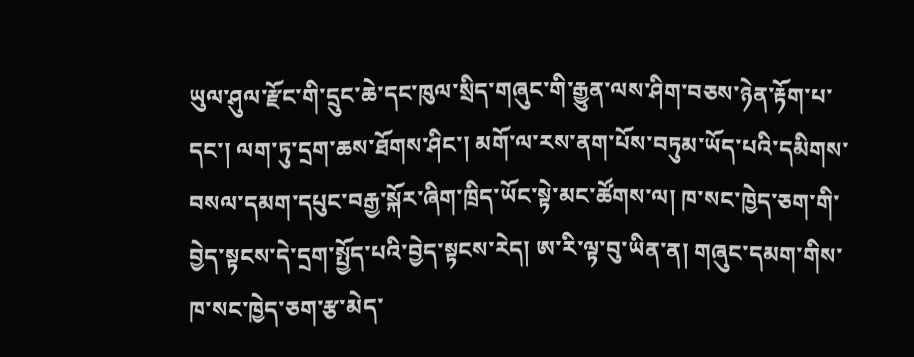ཡུལ་ཤུལ་རྫོང་གི་དྲུང་ཆེ་དང་ཁུལ་སྲིད་གཞུང་གི་རྒྱུན་ལས་ཤིག་བཅས་ཉེན་རྟོག་པ་དང་། ལག་ཏུ་དྲག་ཆས་ཐོགས་ཤིང་། མགོ་ལ་རས་ནག་པོས་བཏུམ་ཡོད་པའི་དམིགས་བསལ་དམག་དཔུང་བརྒྱ་སྐོར་ཞིག་ཁྲིད་ཡོང་སྟེ་མང་ཚོགས་ལ། ཁ་སང་ཁྱེད་ཅག་གི་བྱེད་སྟངས་དེ་དྲག་སྤྱོད་པའི་བྱེད་སྟངས་རེད། ཨ་རི་ལྟ་བུ་ཡིན་ན། གཞུང་དམག་གིས་ཁ་སང་ཁྱེད་ཅག་རྩ་མེད་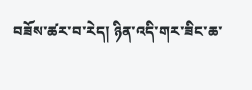བཟོས་ཚར་བ་རེད། ཉིན་འདི་གར་ཟིང་ཆ་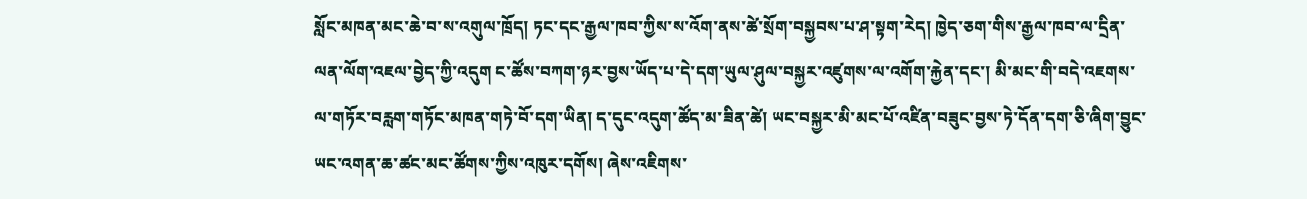སློང་མཁན་མང་ཆེ་བ་ས་འགུལ་ཁྲོད། ཏང་དང་རྒྱལ་ཁབ་ཀྱིས་ས་འོག་ནས་ཚེ་སྲོག་བསྐྱབས་པ་ཤ་སྟག་རེད། ཁྱེད་ཅག་གིས་རྒྱལ་ཁབ་ལ་དྲིན་ལན་ལོག་འཇལ་བྱེད་ཀྱི་འདུག ང་ཚོས་བཀག་ཉར་བྱས་ཡོད་པ་དེ་དག་ཡུལ་ཤུལ་བསྐྱར་འཛུགས་ལ་འགོག་རྐྱེན་དང་། མི་མང་གི་བདེ་འཇགས་ལ་གཏོར་བརླག་གཏོང་མཁན་གཏེ་བོ་དག་ཡིན། ད་དུང་འདུག་ཚོད་མ་ཟིན་ཚེ། ཡང་བསྐྱར་མི་མང་པོ་འཛིན་བཟུང་བྱས་ཏེ་དོན་དག་ཅི་ཞིག་བྱུང་ཡང་འགན་ཆ་ཚང་མང་ཚོགས་ཀྱིས་འཁུར་དགོས། ཞེས་འཇིགས་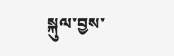སྐུལ་བྱས་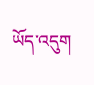ཡོད་འདུག